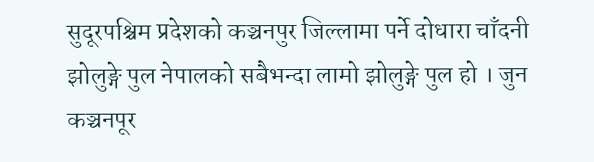सुदूरपश्चिम प्रदेशको कञ्चनपुर जिल्लामा पर्ने दोधारा चाँदनी झोलुङ्गे पुल नेपालको सबैभन्दा लामो झोलुङ्गे पुल हो । जुन कञ्चनपूर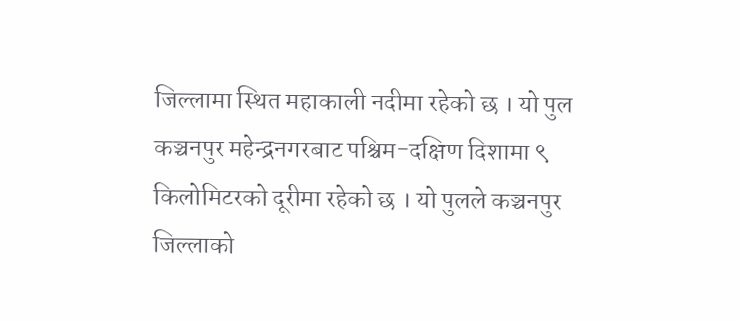जिल्लामा स्थित महाकाली नदीमा रहेको छ । यो पुल कञ्चनपुर महेन्द्रनगरबाट पश्चिम-दक्षिण दिशामा ९ किलोमिटरको दूरीमा रहेको छ । यो पुलले कञ्चनपुर जिल्लाको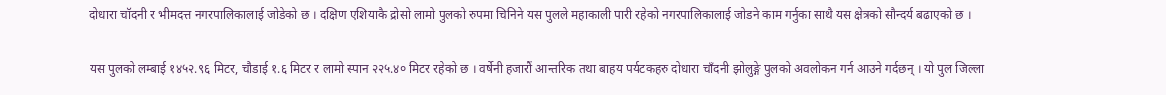दोधारा चॉदनी र भीमदत्त नगरपालिकालाई जोडेको छ । दक्षिण एशियाकै द्रोसो लामो पुलको रुपमा चिनिने यस पुलले महाकाली पारी रहेको नगरपालिकालाई जोडने काम गर्नुका साथै यस क्षेत्रको सौन्दर्य बढाएको छ ।


यस पुलको लम्बाई १४५२.९६ मिटर, चौडाई १.६ मिटर र लामो स्पान २२५.४० मिटर रहेको छ । वर्षेनी हजारौं आन्तरिक तथा बाहय पर्यटकहरु दोधारा चाँदनी झोलुङ्गे पुलको अवलोकन गर्न आउने गर्दछन् । यो पुल जिल्ला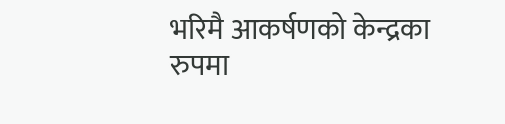भरिमै आकर्षणको केन्द्रका रुपमा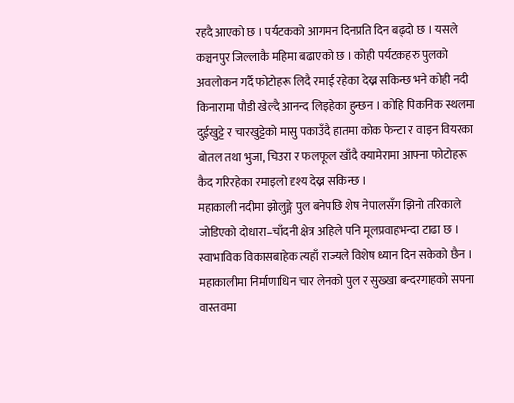रहदै आएको छ । पर्यटकको आगमन दिनप्रति दिन बढ्दो छ । यसले कञ्चनपुर जिल्लाकै महिमा बढाएको छ । कोही पर्यटकहरु पुलको अवलोकन गर्दै फोटोहरू लिदै रमाई रहेका देख्न सकिन्छ भने कोही नदी किनारामा पौडी खेल्दै आनन्द लिइहेका हुन्छन । कोहि पिकनिक स्थलमा दुईखुट्टे र चारखुट्टेको मासु पकाउँदै हातमा कोक फेन्टा र वाइन वियरका बोतल तथा भुजा, चिउरा र फलफूल खाँदै क्यामेरामा आफ्ना फोटोहरू कैद गरिरहेका रमाइलो दृश्य देख्न सकिन्छ ।
महाकाली नदीमा झोलुङ्गे पुल बनेपछि शेष नेपालसँग झिनो तरिकाले जोडिएको दोधारा–चाँदनी क्षेत्र अहिले पनि मूलप्रवाहभन्दा टाढा छ । स्वाभाविक विकासबाहेक त्यहाँ राज्यले विशेष ध्यान दिन सकेको छैन । महाकालीमा निर्माणाधिन चार लेनको पुल र सुख्खा बन्दरगाहको सपना वास्तवमा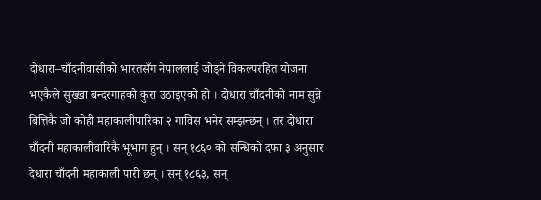दोधारा–चाँदनीवासीको भारतसँग नेपाललाई जोड्ने विकल्परहित योजना भएकैले सुख्खा बन्दरगाहको कुरा उठाइएको हो । दोधारा चाँदनीको नाम सुन्ने बित्तिकै जो कोही महाकालीपारिका २ गाविस भनेर सम्झन्छन् । तर दोधारा चाँदनी महाकालीवारिकै भूभाग हुन् । सन् १८६० को सन्धिको दफा ३ अनुसार देधारा चाँदनी महाकाली पारी छन् । सन् १८६३, सन्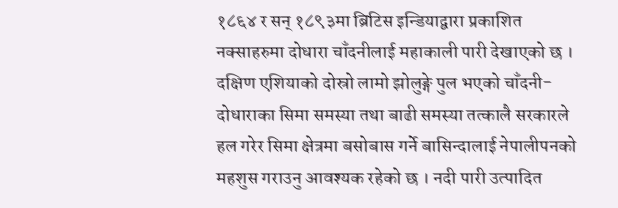१८६४ र सन् १८९३मा ब्रिटिस इन्डियाद्वारा प्रकाशित नक्साहरुमा दोधारा चाँदनीलाई महाकाली पारी देखाएको छ ।
दक्षिण एशियाको दोस्रो लामो झोलुङ्गे पुल भएको चाँदनी-दोधाराका सिमा समस्या तथा बाढी समस्या तत्कालै सरकारले हल गरेर सिमा क्षेत्रमा बसोबास गर्ने बासिन्दालाई नेपालीपनको महशुस गराउनु आवश्यक रहेको छ । नदी पारी उत्पादित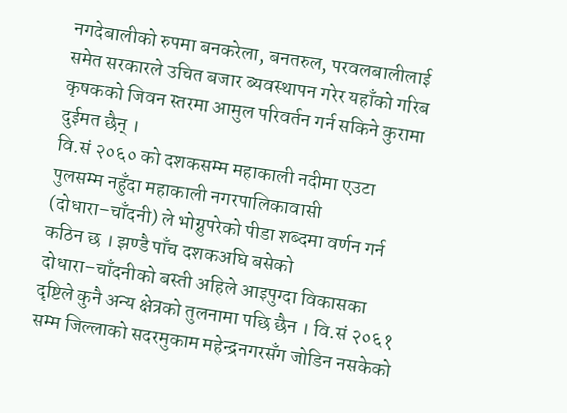नगदेबालीको रुपमा बनकरेला, बनतरुल, परवलबालीलाई समेत सरकारले उचित बजार ब्यवस्थापन गरेर यहाँको गरिब कृषकको जिवन स्तरमा आमुल परिवर्तन गर्न सकिने कुरामा दुईमत छैन् ।
वि.सं २०६० को दशकसम्म महाकाली नदीमा एउटा पुलसम्म नहुँदा महाकाली नगरपालिकावासी (दोधारा–चाँदनी) ले भोग्नुपरेको पीडा शब्दमा वर्णन गर्न कठिन छ । झण्डै पाँच दशकअघि बसेको दोधारा–चाँदनीको बस्ती अहिले आइपुग्दा विकासका दृष्टिले कुनै अन्य क्षेत्रको तुलनामा पछि छैन । वि.सं २०६१ सम्म जिल्लाको सदरमुकाम महेन्द्रनगरसँग जोडिन नसकेको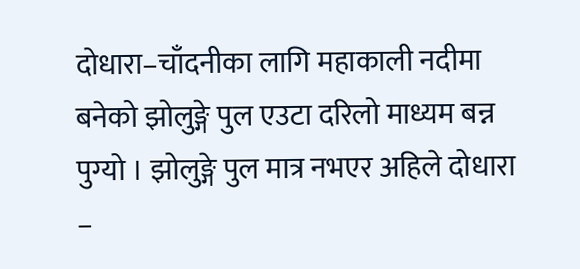दोधारा–चाँदनीका लागि महाकाली नदीमा बनेको झोलुङ्गे पुल एउटा दरिलो माध्यम बन्न पुग्यो । झोलुङ्गे पुल मात्र नभएर अहिले दोधारा –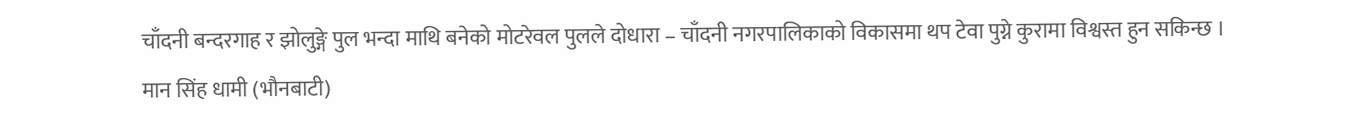चाँदनी बन्दरगाह र झोलुङ्गे पुल भन्दा माथि बनेको मोटरेवल पुलले दोधारा – चाँदनी नगरपालिकाको विकासमा थप टेवा पुग्ने कुरामा विश्वस्त हुन सकिन्छ ।
मान सिंह धामी (भौनबाटी)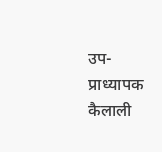उप-प्राध्यापक
कैलाली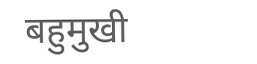बहुमुखी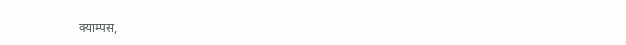क्याम्पस,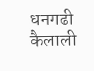धनगढी
कैलाली